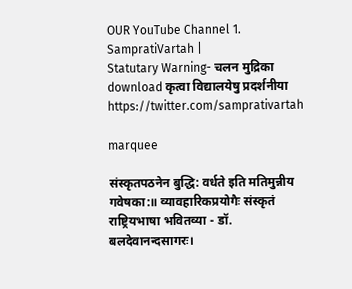OUR YouTube Channel 1. SampratiVartah |
Statutary Warning- चलन मुद्रिका download कृत्वा विद्यालयेषु प्रदर्शनीया https://twitter.com/samprativartah

marquee

संस्कृतपठनेन बुद्धि: वर्धते इति मतिमुन्नीय गवेषका:॥ व्यावहारिकप्रयोगैः संस्कृतं राष्ट्रियभाषा भवितव्या - डॉ. बलदेवानन्दसागरः।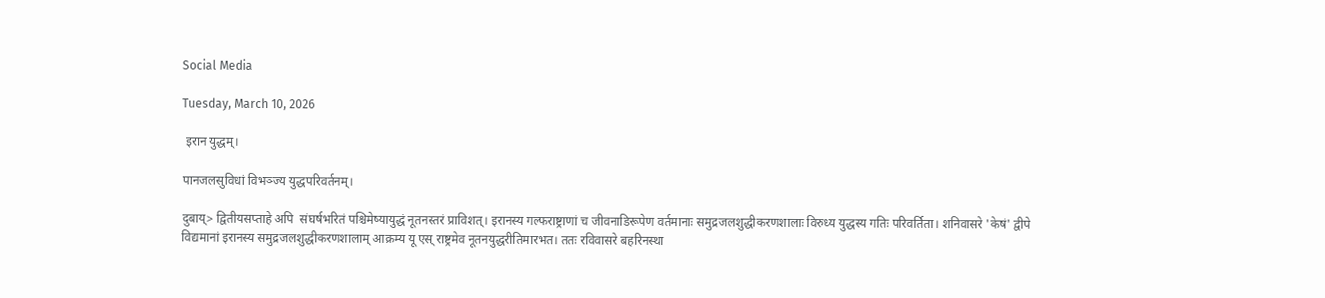Social Media

Tuesday, March 10, 2026

 इरान युद्धम्।

पानजलसुविधां विभञ्ज्य युद्धपरिवर्तनम्।

दुबाय्> द्वितीयसप्ताहे अपि  संघर्षभरितं पश्चिमेष्यायुद्धं नूतनस्तरं प्राविशत्। इरानस्य गल्फराष्ट्राणां च जीवनाडिरूपेण वर्तमानाः समुद्रजलशुद्धीकरणशालाः विरुध्य युद्धस्य गतिः परिवर्तिता। शनिवासरे 'केषं' द्वीपे विद्यमानां इरानस्य समुद्रजलशुद्धीकरणशालाम् आक्रम्य यू एस् राष्ट्रमेव नूतनयुद्धरीतिमारभत। ततः रविवासरे बहरिनस्था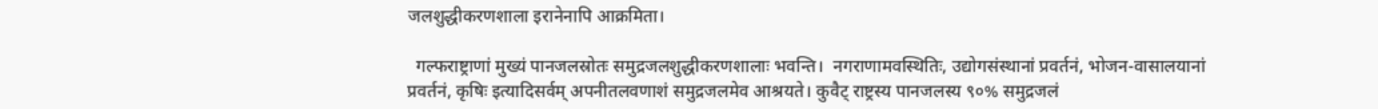जलशुद्धीकरणशाला इरानेनापि आक्रमिता।

  गल्फराष्ट्राणां मुख्यं पानजलस्रोतः समुद्रजलशुद्धीकरणशालाः भवन्ति।  नगराणामवस्थितिः, उद्योगसंस्थानां प्रवर्तनं, भोजन-वासालयानां प्रवर्तनं, कृषिः इत्यादिसर्वम् अपनीतलवणाशं समुद्रजलमेव आश्रयते। कुवैट् राष्ट्रस्य पानजलस्य ९०% समुद्रजलं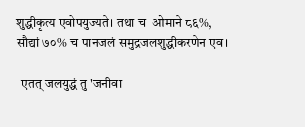शुद्धीकृत्य एवोपयुज्यते। तथा च  ओमाने ८६%, सौद्यां ७०% च पानजलं समुद्रजलशुद्धीकरणेन एव।

  एतत् जलयुद्धं तु 'जनीवा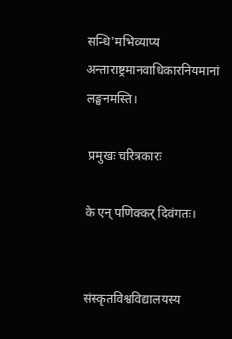सन्धि'मभिव्याप्य अन्ताराष्ट्रमानवाधिकारनियमानां लङ्घनमस्ति।

 प्रमुखः चरित्रकारः

के एन् पणिक्कर् दिवंगतः।


संस्कृतविश्वविद्यालयस्य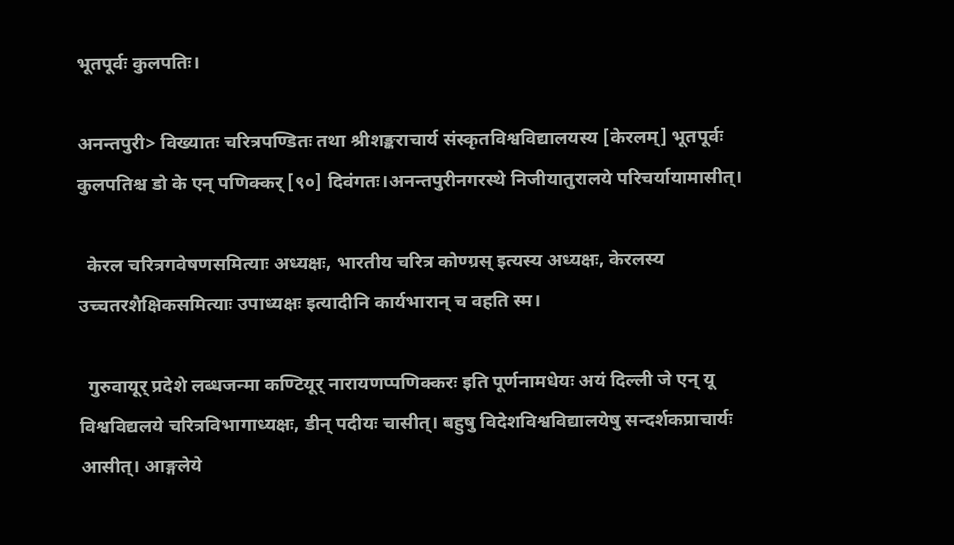भूतपूर्वः कुलपतिः।

अनन्तपुरी> विख्यातः चरित्रपण्डितः तथा श्रीशङ्कराचार्य संस्कृतविश्वविद्यालयस्य [केरलम्] भूतपूर्वः कुलपतिश्च डो के एन् पणिक्कर् [९०] दिवंगतः।अनन्तपुरीनगरस्थे निजीयातुरालये परिचर्यायामासीत्।

  केरल चरित्रगवेषणसमित्याः अध्यक्षः, भारतीय चरित्र कोण्ग्रस् इत्यस्य अध्यक्षः, केरलस्य उच्चतरशैक्षिकसमित्याः उपाध्यक्षः इत्यादीनि कार्यभारान् च वहति स्म।

  गुरुवायूर् प्रदेशे लब्धजन्मा कण्टियूर् नारायणप्पणिक्करः इति पूर्णनामधेयः अयं दिल्ली जे एन् यू विश्वविद्यलये चरित्रविभागाध्यक्षः, डीन् पदीयः चासीत्। बहुषु विदेशविश्वविद्यालयेषु सन्दर्शकप्राचार्यः आसीत्। आङ्गलेये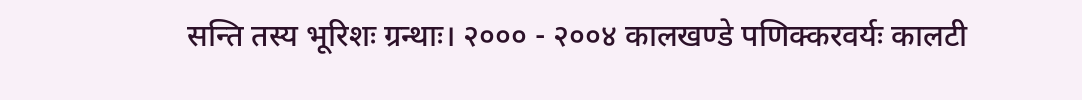सन्ति तस्य भूरिशः ग्रन्थाः। २००० - २००४ कालखण्डे पणिक्करवर्यः कालटी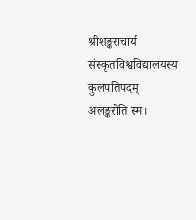श्रीशङ्कराचार्य संस्कृतविश्वविद्यालयस्य कुलपतिपदम् अलङ्करोति स्म।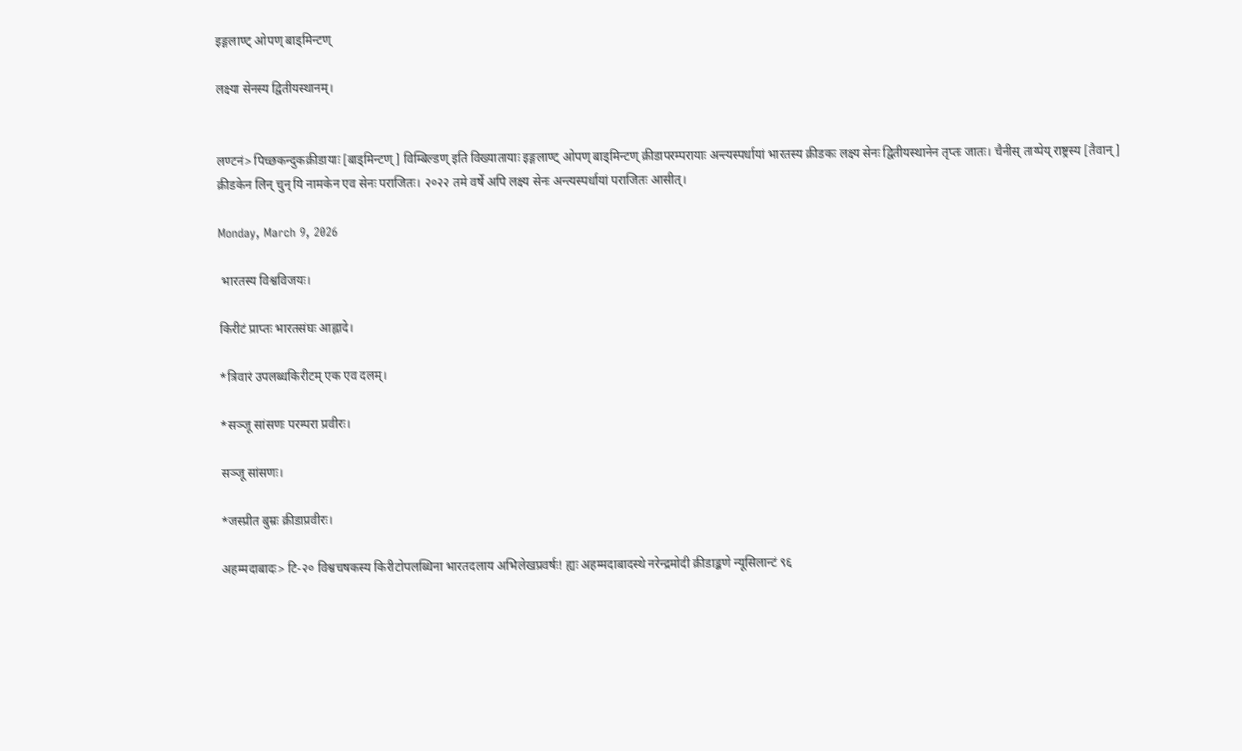इङ्गलाण्ट् ओपण् बाड्मिन्टण्

लक्ष्या सेनस्य द्वितीयस्थानम्।


लण्टनं> पिच्छकन्दुकक्रीडायाः [बाड्मिन्टण्] विम्बिल्डण् इति विख्यातायाः इङ्गलाण्ट् ओपण् बाड्मिन्टण् क्रीडापरम्परायाः अन्त्यस्पर्धायां भारतस्य क्रीडकः लक्ष्य सेनः द्वितीयस्थानेन तृप्तः जातः। चैनीस् ताय्पेय् राष्ट्रस्य [तैवान्] क्रीडकेन लिन् चुन् यि नामकेन एव सेनः पराजितः। २०२२ तमे वर्षे अपि लक्ष्य सेनः अन्त्यस्पर्धायां पराजितः आसीत्।

Monday, March 9, 2026

 भारतस्य विश्वविजयः।

किरीटं प्राप्तः भारतसंघः आह्लादे।

*त्रिवारं उपलब्धकिरीटम् एक एव दलम्।

*सञ्जू सांसणः परम्परा प्रवीरः।

सञ्जू सांसणः।

*जस्प्रीत बुम्रः क्रीडाप्रवीरः।

अहम्मदाबादः> टि-२० विश्वचषकस्य किरीटोपलब्धिना भारतदलाय अभिलेखप्रवर्षः! ह्यः अहम्मदाबादस्थे नरेन्द्रमोदी क्रीडाङ्कणे न्यूसिलान्टं ९६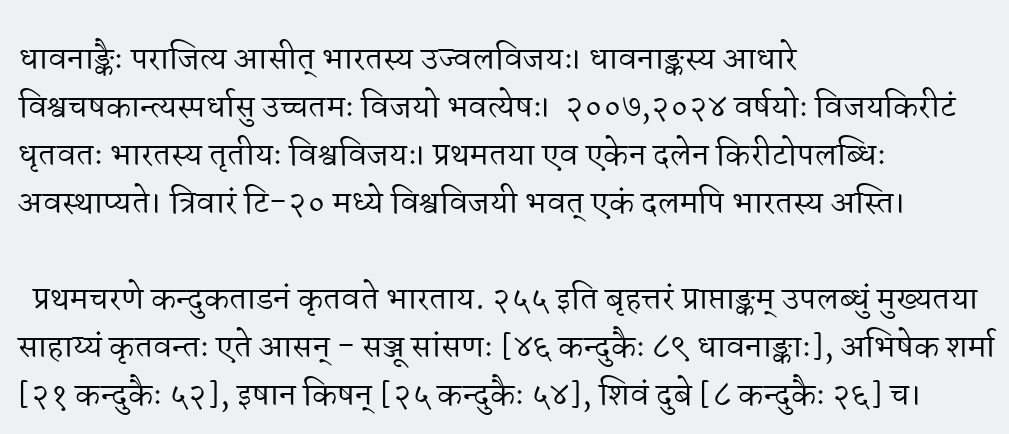धावनाङ्कैः पराजित्य आसीत् भारतस्य उज्वलविजयः। धावनाङ्कस्य आधारे विश्वचषकान्त्यस्पर्धासु उच्चतमः विजयो भवत्येषः।  २००७,२०२४ वर्षयोः विजयकिरीटं धृतवतः भारतस्य तृतीयः विश्वविजयः। प्रथमतया एव एकेन दलेन किरीटोपलब्धिः अवस्थाप्यते। त्रिवारं टि-२० मध्ये विश्वविजयी भवत् एकं दलमपि भारतस्य अस्ति।

  प्रथमचरणे कन्दुकताडनं कृतवते भारताय. २५५ इति बृहत्तरं प्राप्ताङ्कम् उपलब्धुं मुख्यतया साहाय्यं कृतवन्तः एते आसन् - सञ्जू सांसणः [४६ कन्दुकैः ८९ धावनाङ्काः], अभिषेक शर्मा [२१ कन्दुकैः ५२], इषान किषन् [२५ कन्दुकैः ५४], शिवं दुबे [८ कन्दुकैः २६] च।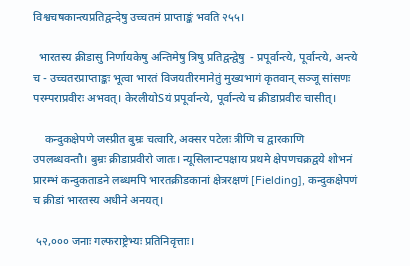विश्वचषकान्त्यप्रतिद्वन्देषु उच्चतमं प्राप्ताङ्कं भवति २५५।

  भारतस्य क्रीडासु निर्णायकेषु अन्तिमेषु त्रिषु प्रतिद्वन्द्वेषु  - प्रपूर्वान्त्ये, पूर्वान्त्ये, अन्त्ये च - उच्चतरप्राप्ताङ्कः भूत्वा भारतं विजयतीरमानेतुं मुख्यभागं कृतवान् सञ्जू सांसणः परम्पराप्रवीरः अभवत्। केरलीयोSयं प्रपूर्वान्त्ये, पूर्वान्त्ये च क्रीडाप्रवीरः चासीत्।

    कन्दुकक्षेपणे जस्प्रीत बुम्रः चत्वारि, अक्सर पटेलः त्रीणि च द्वारकाणि उपलब्धवन्तौ। बुम्रः क्रीडाप्रवीरो जातः। न्यूसिलान्टपक्षाय प्रथमे क्षेपणचक्रद्वये शोभनं प्रारम्भं कन्दुकताडने लब्धमपि भारतक्रीडकानां क्षेत्ररक्षणं [Fielding], कन्दुकक्षेपणं च क्रीडां भारतस्य अधीने अनयत्।

 ५२,००० जनाः गल्फराष्ट्रेभ्यः प्रतिनिवृत्ताः।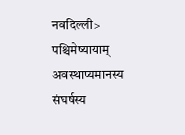नवदिल्ली> पश्चिमेष्यायाम् अवस्थाप्यमानस्य संघर्षस्य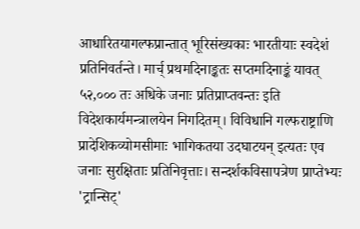आधारितयागल्फप्रान्तात् भूरिसंख्यकाः भारतीयाः स्वदेशं प्रतिनिवर्तन्ते। मार्च् प्रथमदिनाङ्कतः सप्तमदिनाङ्कं यावत् ५२,००० तः अधिके जनाः प्रतिप्राप्तवन्तः इति विदेशकार्यमन्त्रालयेन निगदितम्। विविधानि गल्फराष्ट्राणि प्रादेशिकव्योमसीमाः भागिकतया उदघाटयन् इत्यतः एव जनाः सुरक्षिताः प्रतिनिवृत्ताः। सन्दर्शकविसापत्रेण प्राप्तेभ्यः 'ट्रान्सिट्'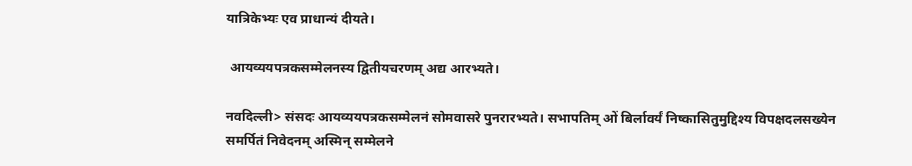यात्रिकेभ्यः एव प्राधान्यं दीयते।

 आयव्ययपत्रकसम्मेलनस्य द्वितीयचरणम् अद्य आरभ्यते।

नवदिल्ली> संसदः आयव्ययपत्रकसम्मेलनं सोमवासरे पुनरारभ्यते। सभापतिम् ओं बिर्लावर्यं निष्कासितुमुद्दिश्य विपक्षदलसख्येन समर्पितं निवेदनम् अस्मिन् सम्मेलने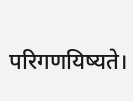परिगणयिष्यते।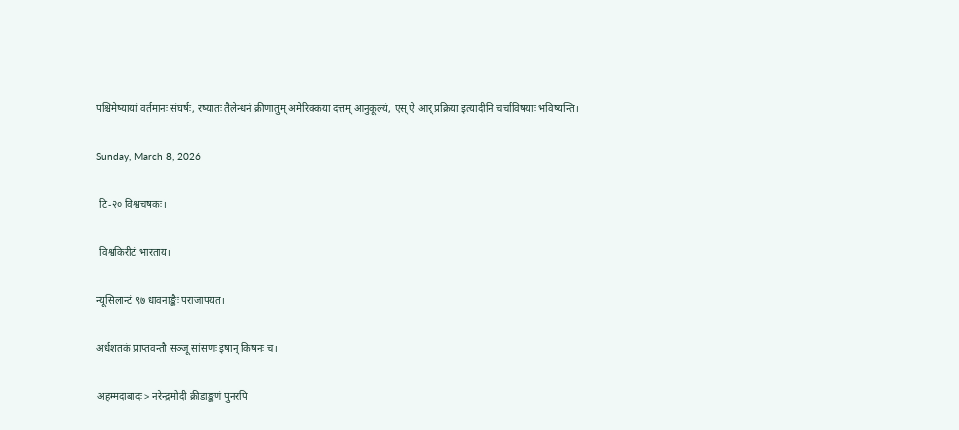पश्चिमेष्यायां वर्तमानः संघर्षः, रष्यातः तैलेन्धनं क्रीणातुम् अमेरिक्कया दत्तम् आनुकूल्यं, एस् ऐ आर् प्रक्रिया इत्यादीनि चर्चाविषयाः भविष्यन्ति।

Sunday, March 8, 2026

 टि-२० विश्वचषकः।

 विश्वकिरीटं भारताय।

न्यूसिलान्टं ९७ धावनाङ्कैः पराजापयत।

अर्धशतकं प्राप्तवन्तौ सञ्जू सांसणः इषान् किषनः च।

अहम्मदाबादः> नरेन्द्रमोदी क्रीडाङ्कणं पुनरपि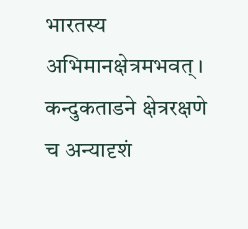भारतस्य अभिमानक्षेत्रमभवत्। कन्दुकताडने क्षेत्ररक्षणे च अन्यादृशं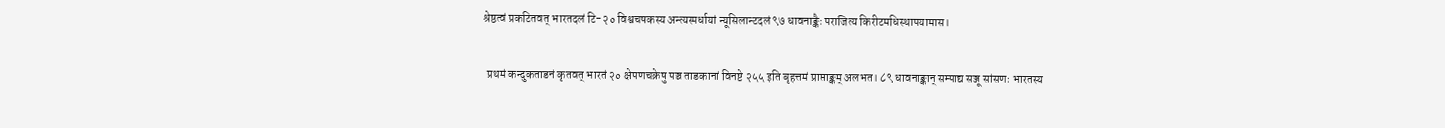श्रेष्ठत्वं प्रकटितवत् भारतदलं टि-२० विश्वचषकस्य अन्त्यस्पर्धायां न्यूसिलान्टदलं ९७ धावनाङ्कैः पराजित्य किरीटमधिस्थापयामास।

  प्रथमं कन्दुकताडनं कृतवत् भारतं २० क्षेपणचक्रेषु पञ्च ताडकानां विनष्टे २५५ इति बृहत्तमं प्राप्ताङ्कम् अलभत। ८९ धावनाङ्कान् सम्पाद्य सञ्जू सांसणः भारतस्य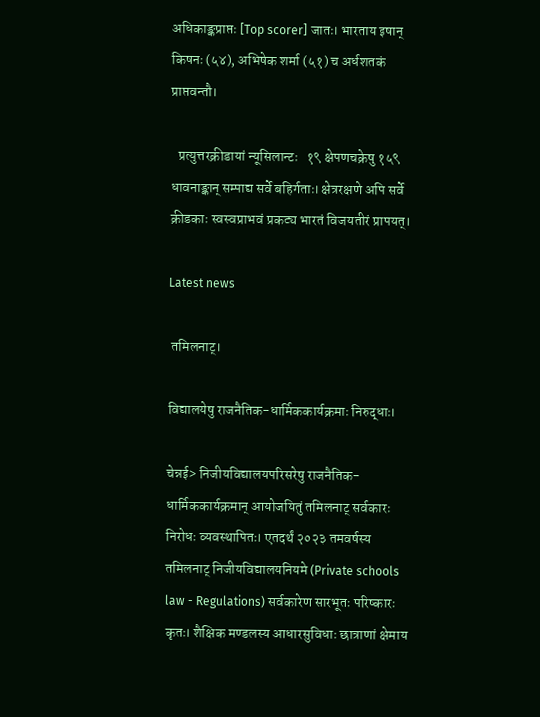अधिकाङ्कप्राप्तः [Top scorer] जातः। भारताय इषान् किषनः (५४), अभिषेक शर्मा (५१) च अर्धशतकं प्राप्तवन्तौ।

   प्रत्युत्तरक्रीडायां न्यूसिलान्टः   १९ क्षेपणचक्रेषु १५९ धावनाङ्कान् सम्पाद्य सर्वे बहिर्गताः। क्षेत्ररक्षणे अपि सर्वे क्रीडकाः स्वस्वप्राभवं प्रकट्य भारतं विजयतीरं प्रापयत्।

Latest news

 तमिलनाट्।

विद्यालयेषु राजनैतिक-धार्मिककार्यक्रमाः निरुद्धाः।

चेन्नई> निजीयविद्यालयपरिसरेषु राजनैतिक-धार्मिककार्यक्रमान् आयोजयितुं तमिलनाट् सर्वकारः निरोधः व्यवस्थापितः। एतदर्थं २०२३ तमवर्षस्य तमिलनाट् निजीयविद्यालयनियमे (Private schools law - Regulations) सर्वकारेण सारभूतः परिष्कारः कृतः। शैक्षिक मण्डलस्य आधारसुविधाः छात्राणां क्षेमाय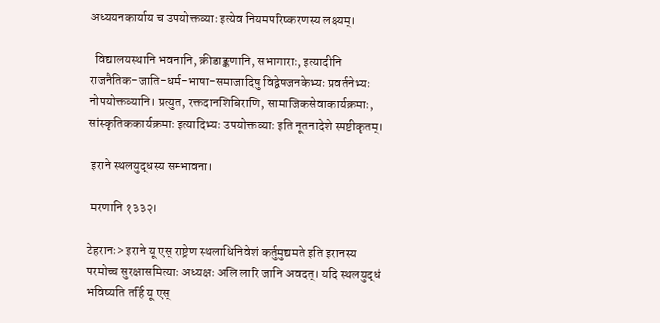अध्ययनकार्याय च उपयोक्तव्याः इत्येव नियमपरिष्करणस्य लक्ष्यम्।

  विद्यालयस्थानि भवनानि, क्रीडाङ्कणानि, सभागाराः, इत्यादीनि राजनैतिक-जाति-धर्म-भाषा-समाजादिषु विद्वेषजनकेभ्यः प्रवर्तनेभ्यः नोपयोक्तव्यानि। प्रत्युत, रक्तदानशिबिराणि, सामाजिकसेवाकार्यक्रमाः, सांस्कृतिककार्यक्रमाः इत्यादिभ्यः उपयोक्तव्याः इति नूतनादेशे स्पष्टीकृतम्।

 इराने स्थलयुद्धस्य सम्भावना।

 मरणानि १३३२।

टेहरानः> इराने यू एस् राष्ट्रेण स्थलाधिनिवेशं कर्तुमुद्यमते इति इरानस्य परमोच्च सुरक्षासमित्याः अध्यक्षः अलि लारि जानि अवदत्। यदि स्थलयुद्धं भविष्यति तर्हि यू एस्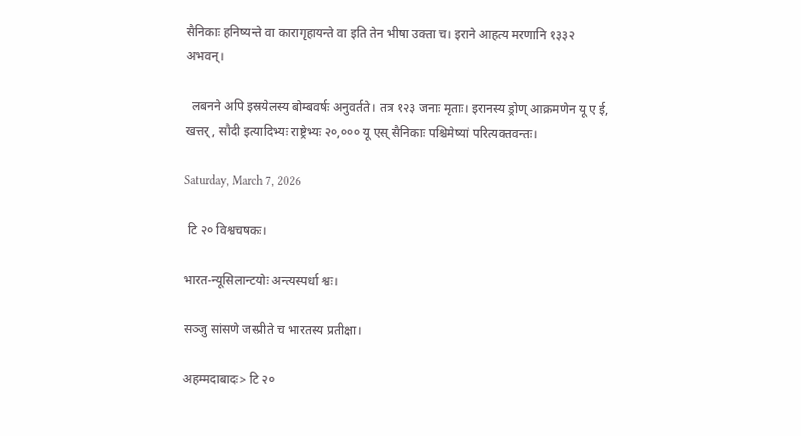सैनिकाः हनिष्यन्ते वा कारागृहायन्ते वा इति तेन भीषा उक्ता च। इराने आहत्य मरणानि १३३२ अभवन्।

  लबनने अपि इस्रयेलस्य बोम्बवर्षः अनुवर्तते। तत्र १२३ जनाः मृताः। इरानस्य ड्रोण् आक्रमणेन यू ए ई, खत्तर्, सौदी इत्यादिभ्यः राष्ट्रेभ्यः २०,००० यू एस् सैनिकाः पश्चिमेष्यां परित्यक्तवन्तः।

Saturday, March 7, 2026

 टि २० विश्वचषकः।

भारत-न्यूसिलान्टयोः अन्त्यस्पर्धा श्वः।

सञ्जु सांसणे जस्प्रीते च भारतस्य प्रतीक्षा।

अहम्मदाबादः> टि २०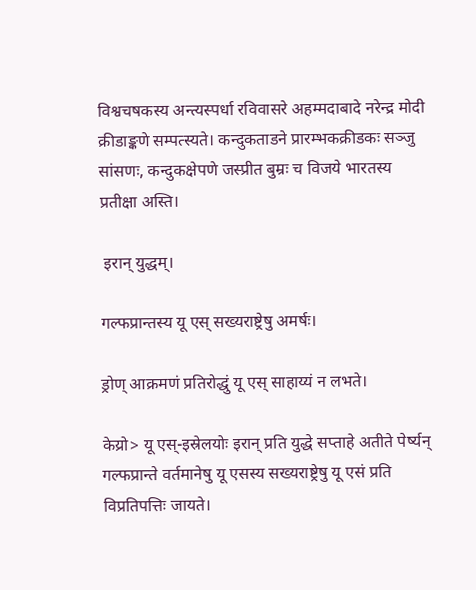विश्वचषकस्य अन्त्यस्पर्धा रविवासरे अहम्मदाबादे नरेन्द्र मोदी क्रीडाङ्कणे सम्पत्स्यते। कन्दुकताडने प्रारम्भकक्रीडकः सञ्जु सांसणः, कन्दुकक्षेपणे जस्प्रीत बुम्रः च विजये भारतस्य प्रतीक्षा अस्ति।

 इरान् युद्धम्।

गल्फप्रान्तस्य यू एस् सख्यराष्ट्रेषु अमर्षः।

ड्रोण् आक्रमणं प्रतिरोद्धुं यू एस् साहाय्यं न लभते।

केय्रो> यू एस्-इस्रेलयोः इरान् प्रति युद्धे सप्ताहे अतीते पेर्ष्यन् गल्फप्रान्ते वर्तमानेषु यू एसस्य सख्यराष्ट्रेषु यू एसं प्रति विप्रतिपत्तिः जायते।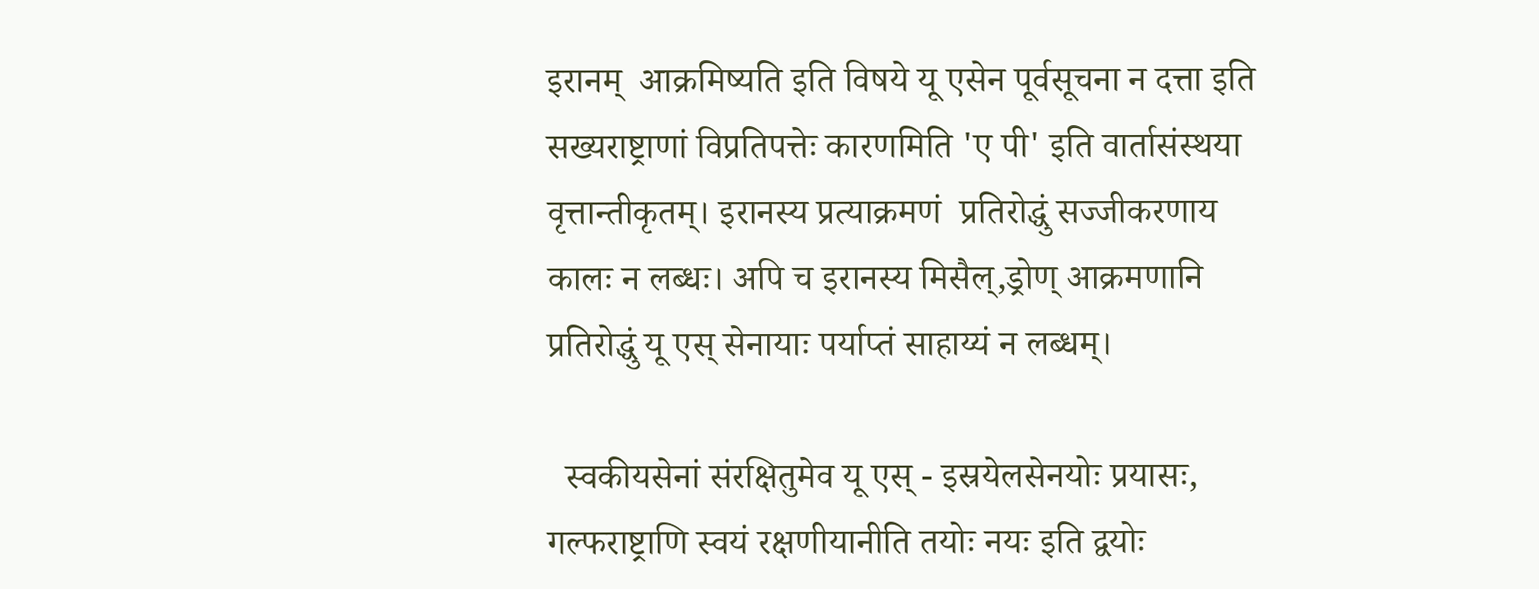इरानम्  आक्रमिष्यति इति विषये यू एसेन पूर्वसूचना न दत्ता इति  सख्यराष्ट्राणां विप्रतिपत्तेः कारणमिति 'ए पी' इति वार्तासंस्थया वृत्तान्तीकृतम्। इरानस्य प्रत्याक्रमणं  प्रतिरोद्धुं सज्जीकरणाय कालः न लब्धः। अपि च इरानस्य मिसैल्,ड्रोण् आक्रमणानि प्रतिरोद्धुं यू एस् सेनायाः पर्याप्तं साहाय्यं न लब्धम्।

  स्वकीयसेनां संरक्षितुमेव यू एस् - इस्रयेलसेनयोः प्रयासः, गल्फराष्ट्राणि स्वयं रक्षणीयानीति तयोः नयः इति द्वयोः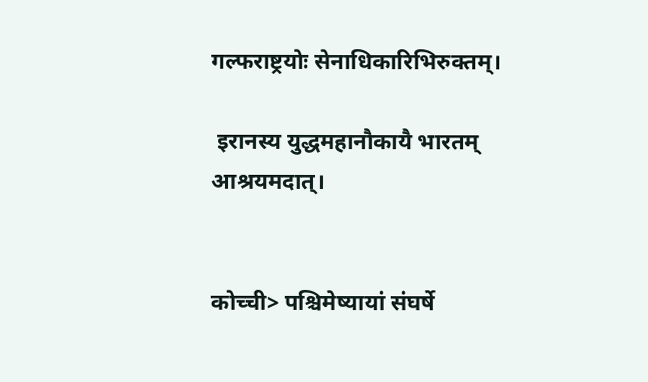गल्फराष्ट्रयोः सेनाधिकारिभिरुक्तम्।

 इरानस्य युद्धमहानौकायै भारतम् आश्रयमदात्।


कोच्ची> पश्चिमेष्यायां संघर्षे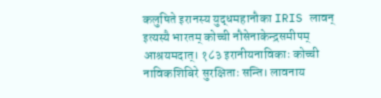कलुषिते इरानस्य युद्धमहानौका IRIS लावन् इत्यस्यै भारतम् कोच्ची नौसेनाकेन्द्रसमीपम् आश्रयमदात्। १८३ इरानीयनाविकाः कोच्ची नाविकशिबिरे सुरक्षिताः सन्ति। लावनाय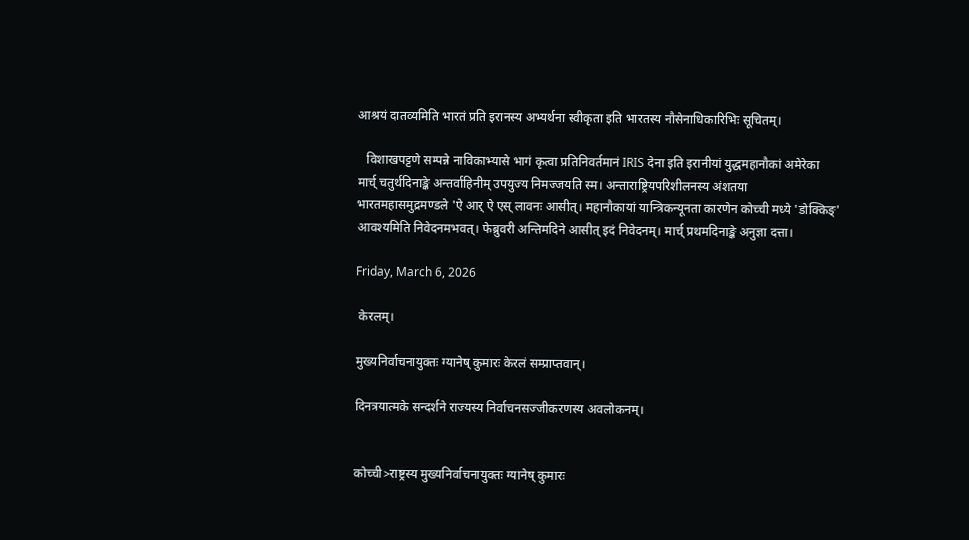आश्रयं दातव्यमिति भारतं प्रति इरानस्य अभ्यर्थना स्वीकृता इति भारतस्य नौसेनाधिकारिभिः सूचितम्।

   विशाखपट्टणे सम्पन्ने नाविकाभ्यासे भागं कृत्वा प्रतिनिवर्तमानं IRIS देना इति इरानीयां युद्धमहानौकां अमेरेका मार्च् चतुर्थदिनाङ्के अन्तर्वाहिनीम् उपयुज्य निमज्जयति स्म। अन्ताराष्ट्रियपरिशीलनस्य अंशतया भारतमहासमुद्रमण्डले 'ऐ आर् ऐ एस् लावनः आसीत्। महानौकायां यान्त्रिकन्यूनता कारणेन कोच्ची मध्ये 'डोक्किङ्' आवश्यमिति निवेदनमभवत्। फेब्रुवरी अन्तिमदिने आसीत् इदं निवेदनम्। मार्च् प्रथमदिनाङ्के अनुज्ञा दत्ता।

Friday, March 6, 2026

 केरलम्।

मुख्यनिर्वाचनायुक्तः ग्यानेष् कुमारः केरलं सम्प्राप्तवान्।

दिनत्रयात्मके सन्दर्शने राज्यस्य निर्वाचनसज्जीकरणस्य अवलोकनम्।


कोच्ची>राष्ट्रस्य मुख्यनिर्वाचनायुक्तः ग्यानेष् कुमारः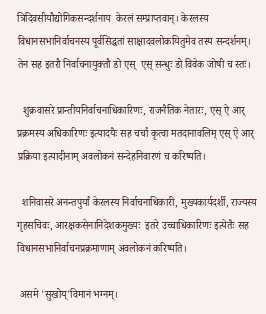त्रिदिवसीयौद्योगिकसन्दर्शनाय  केरलं सम्प्राप्तवान्। केरलस्य विधानसभानिर्वाचनस्य पूर्वसिद्धतां साक्षादवलोकयितुमेव तस्य सन्दर्शनम्। तेन सह इतरौ निर्वाचनायुक्तौ डो एस्  एस् सन्धुः डो विवेक जोषी च स्तः।

  शुक्रवासरे प्रान्तीयनिर्वाचनाधिकारिणः, राजनैतिक नेतारः, एस् ऐ आर् प्रक्रमस्य अधिकारिणः इत्यादयैः सह चर्चां कृत्वा मतदानावलिम् एस् ऐ आर् प्रक्रिया इत्यादीनाम् अवलोकनं सन्देहनिवारणं च करिष्यति।

  शनिवासरे अनन्तपुर्यां केरलस्य निर्वाचनाधिकारी, मुख्यकार्यदर्शी, राज्यस्य गृहसचिवः, आरक्षकसेनानिदेशकमुख्यः  इतरे उच्चाधिकारिणः इत्येतैः सह विधानसभानिर्वाचनप्रक्रमाणाम् अवलोकनं करिष्यति।

 असमे 'सुखोय्'विमानं भग्नम्।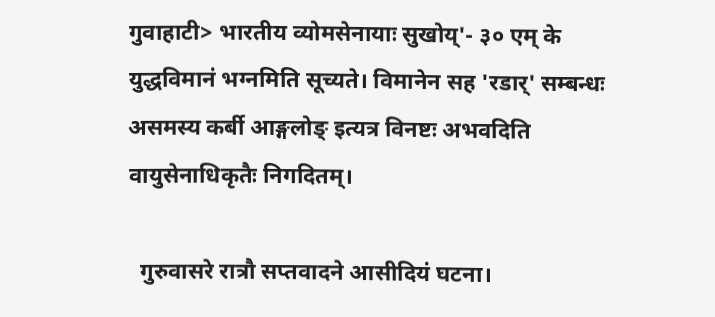गुवाहाटी> भारतीय व्योमसेनायाः सुखोय्'- ३० एम् के युद्धविमानं भग्नमिति सूच्यते। विमानेन सह 'रडार्' सम्बन्धः असमस्य कर्बी आङ्गलोङ् इत्यत्र विनष्टः अभवदिति वायुसेनाधिकृतैः निगदितम्।

  गुरुवासरे रात्रौ सप्तवादने आसीदियं घटना।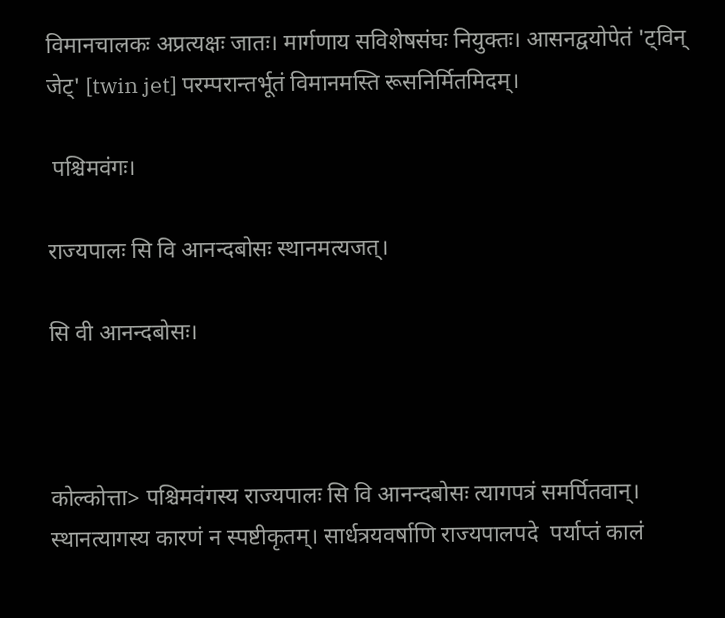विमानचालकः अप्रत्यक्षः जातः। मार्गणाय सविशेषसंघः नियुक्तः। आसनद्वयोपेतं 'ट्विन् जेट्' [twin jet] परम्परान्तर्भूतं विमानमस्ति रूसनिर्मितमिदम्।

 पश्चिमवंगः।

राज्यपालः सि वि आनन्दबोसः स्थानमत्यजत्।

सि वी आनन्दबोसः।



कोल्कोत्ता> पश्चिमवंगस्य राज्यपालः सि वि आनन्दबोसः त्यागपत्रं समर्पितवान्। स्थानत्यागस्य कारणं न स्पष्टीकृतम्। सार्धत्रयवर्षाणि राज्यपालपदे  पर्याप्तं कालं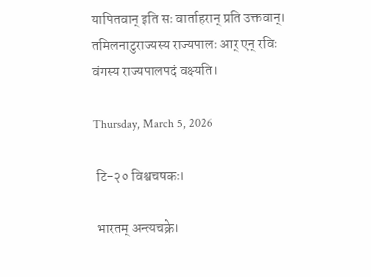यापितवान् इति सः वार्ताहरान् प्रति उक्तवान्। तमिलनाटुराज्यस्य राज्यपालः आर् एन् रविः वंगस्य राज्यपालपदं वक्ष्यति।

Thursday, March 5, 2026

 टि-२० विश्वचषकः।

 भारतम् अन्त्यचक्रे।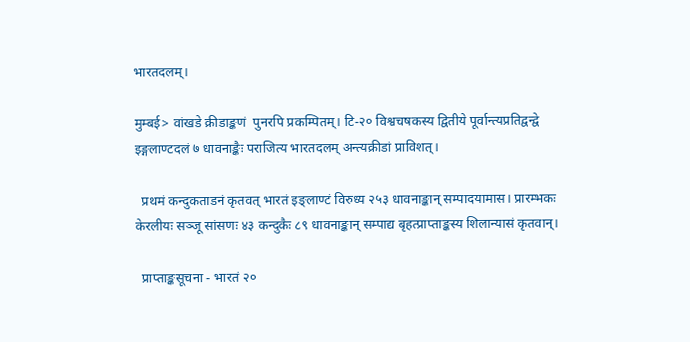भारतदलम्।

मुम्बई> वांखडे क्रीडाङ्कणं  पुनरपि प्रकम्पितम्। टि-२० विश्वचषकस्य द्वितीये पूर्वान्त्यप्रतिद्वन्द्वे इङ्गलाण्टदलं ७ धावनाङ्कैः पराजित्य भारतदलम् अन्त्यक्रीडां प्राविशत्।

  प्रथमं कन्दुकताडनं कृतवत् भारतं इङ्लाण्टं विरुध्य २५३ धावनाङ्कान् सम्पादयामास। प्रारम्भकः केरलीयः सञ्जू सांसणः ४३ कन्दुकैः ८९ धावनाङ्कान् सम्पाद्य बृहत्प्राप्ताङ्कस्य शिलान्यासं कृतवान्।

  प्राप्ताङ्कसूचना - भारतं २०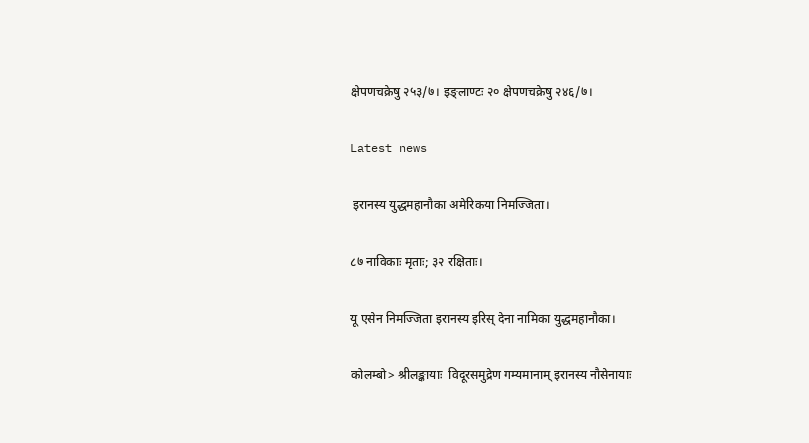क्षेपणचक्रेषु २५३/७। इङ्लाण्टः २० क्षेपणचक्रेषु २४६/७।

Latest news

 इरानस्य युद्धमहानौका अमेरिकया निमज्जिता।

८७ नाविकाः मृताः; ३२ रक्षिताः।

यू एसेन निमज्जिता इरानस्य इरिस् देना नामिका युद्धमहानौका।

कोलम्बो> श्रीलङ्कायाः  विदूरसमुद्रेण गम्यमानाम् इरानस्य नौसेनायाः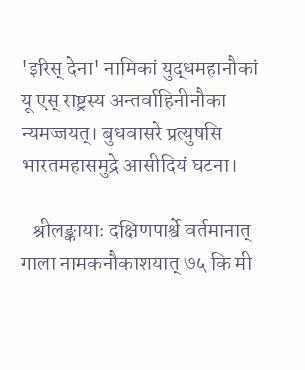'इरिस् देना' नामिकां युद्धमहानौकां यू एस् राष्ट्रस्य अन्तर्वाहिनीनौका न्यमज्जयत्। बुधवासरे प्रत्युषसि भारतमहासमुद्रे आसीदियं घटना।

   श्रीलङ्कायाः दक्षिणपार्श्वे वर्तमानात्  गाला नामकनौकाशयात् ७५ कि मी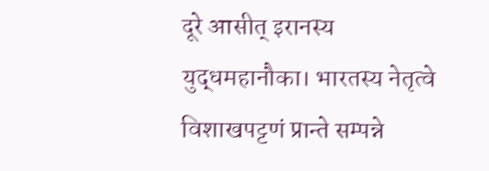दूरे आसीत् इरानस्य युद्धमहानौका। भारतस्य नेतृत्वे विशाखपट्टणं प्रान्ते सम्पन्ने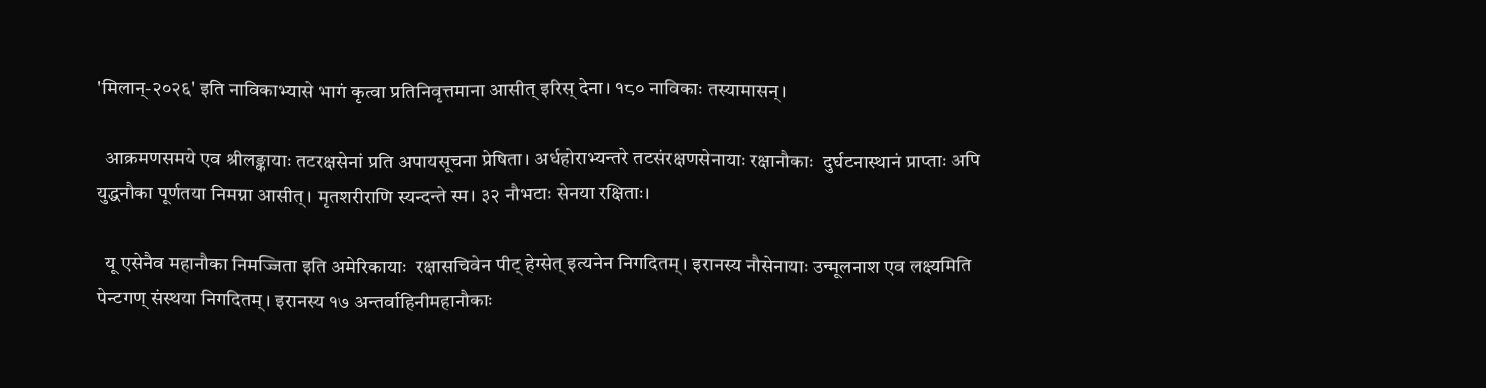'मिलान्-२०२६' इति नाविकाभ्यासे भागं कृत्वा प्रतिनिवृत्तमाना आसीत् इरिस् देना। १८० नाविकाः तस्यामासन्।

  आक्रमणसमये एव श्रीलङ्कायाः तटरक्षसेनां प्रति अपायसूचना प्रेषिता। अर्धहोराभ्यन्तरे तटसंरक्षणसेनायाः रक्षानौकाः  दुर्घटनास्थानं प्राप्ताः अपि युद्धनौका पूर्णतया निमग्ना आसीत्। मृतशरीराणि स्यन्दन्ते स्म। ३२ नौभटाः सेनया रक्षिताः।

  यू एसेनैव महानौका निमज्जिता इति अमेरिकायाः  रक्षासचिवेन पीट् हेग्सेत् इत्यनेन निगदितम्। इरानस्य नौसेनायाः उन्मूलनाश एव लक्ष्यमिति पेन्टगण् संस्थया निगदितम्। इरानस्य १७ अन्तर्वाहिनीमहानौकाः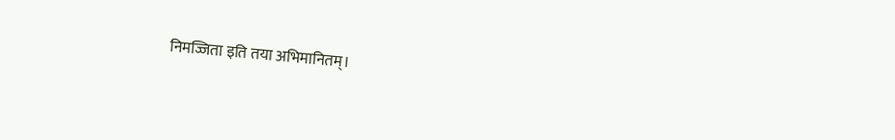निमज्जिता इति तया अभिमानितम्।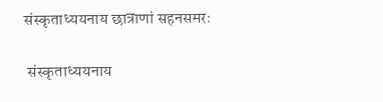संस्कृताध्ययनाय छात्राणां सहनसमरः

 संस्कृताध्ययनाय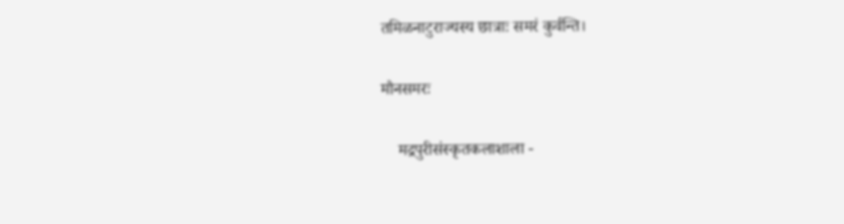तमिळनाटुराज्यस्य छात्राः समरं कुर्वन्ति।

मौनसमरः

    मद्रपुरीसंस्कृतकलाशाला -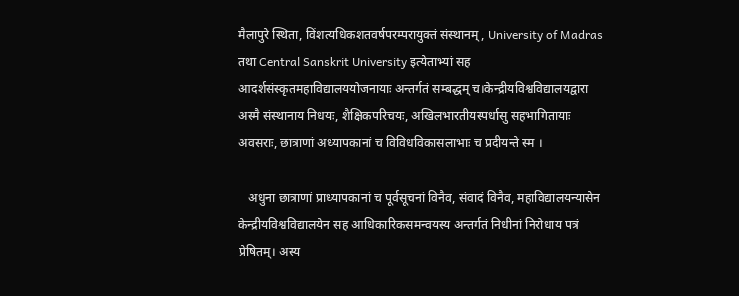मैलापुरे स्थिता, विंशत्यधिकशतवर्षपरम्परायुक्तं संस्थानम्, University of Madras तथा Central Sanskrit University इत्येताभ्यां सह आदर्शसंस्कृतमहाविद्यालययोजनायाः अन्तर्गतं सम्बद्धम् च।केन्द्रीयविश्वविद्यालयद्वारा अस्मै संस्थानाय निधयः, शैक्षिकपरिचयः, अखिलभारतीयस्पर्धासु सहभागितायाः अवसराः, छात्राणां अध्यापकानां च विविधविकासलाभाः च प्रदीयन्ते स्म ।

   अधुना छात्राणां प्राध्यापकानां च पूर्वसूचनां विनैव, संवादं विनैव, महाविद्यालयन्यासेन केन्द्रीयविश्वविद्यालयेन सह आधिकारिकसमन्वयस्य अन्तर्गतं निधीनां निरोधाय पत्रं प्रेषितम्। अस्य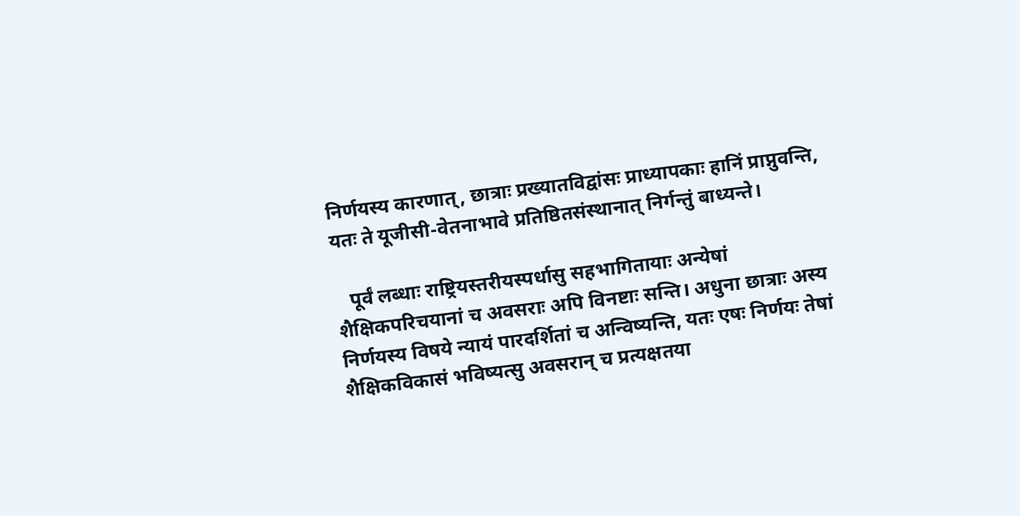निर्णयस्य कारणात्, छात्राः प्रख्यातविद्वांसः प्राध्यापकाः हानिं प्राप्नुवन्ति, यतः ते यूजीसी-वेतनाभावे प्रतिष्ठितसंस्थानात् निर्गन्तुं बाध्यन्ते।

   पूर्वं लब्धाः राष्ट्रियस्तरीयस्पर्धासु सहभागितायाः अन्येषां शैक्षिकपरिचयानां च अवसराः अपि विनष्टाः सन्ति। अधुना छात्राः अस्य निर्णयस्य विषये न्यायं पारदर्शितां च अन्विष्यन्ति, यतः एषः निर्णयः तेषां शैक्षिकविकासं भविष्यत्सु अवसरान् च प्रत्यक्षतया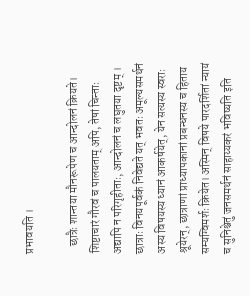प्रभावयति ।

   छात्रैः शान्तया मौनरूपेण च आन्दोलनं क्रियते। शिष्टाचारं गौरवं च पालयताम् अपि, तेषां चिन्ताः अद्यापि न परिगृहीताः, आन्दोलनं च लघुतया दृष्टम् । छात्राः विनयपूर्वकं निवेद्यते यत् भवतः अमूल्यसमर्थनं अस्य विषयस्य ध्यानं आकर्षयेत्, येन सत्यस्य स्वराः श्रूयेरन्, छात्राणां प्राध्यापकानां प्रबन्धनस्य च हिताय सम्यग्विमर्शः क्रियेत। अस्मिन् विषये पारदर्शितां न्यायं च सुनिश्चेतुं जनसमर्थनं साहाय्यकरं भविष्यति इति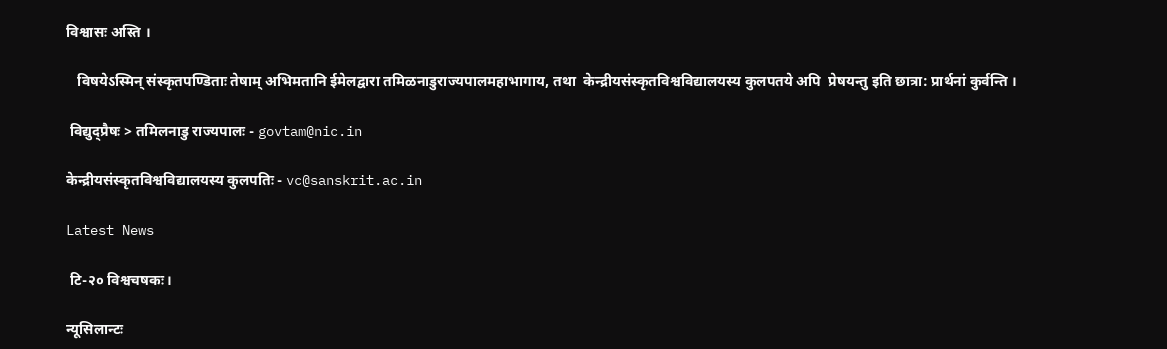विश्वासः अस्ति ।

   विषयेऽस्मिन् संस्कृतपण्डिताः तेषाम् अभिमतानि ईमेलद्वारा तमिळनाडुराज्यपालमहाभागाय, तथा  केन्द्रीयसंस्कृतविश्वविद्यालयस्य कुलपतये अपि  प्रेषयन्तु इति छात्रा: प्रार्थनां कुर्वन्ति ।

 विद्युद्प्रैषः > तमिलनाडु राज्यपालः - govtam@nic.in

केन्द्रीयसंस्कृतविश्वविद्यालयस्य कुलपतिः - vc@sanskrit.ac.in

Latest News

 टि-२० विश्वचषकः।

न्यूसिलान्टः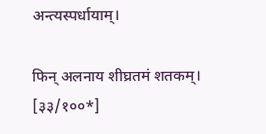अन्त्यस्पर्धायाम्।

फिन् अलनाय शीघ्रतमं शतकम्। [३३/१००*]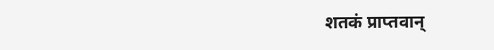शतकं प्राप्तवान्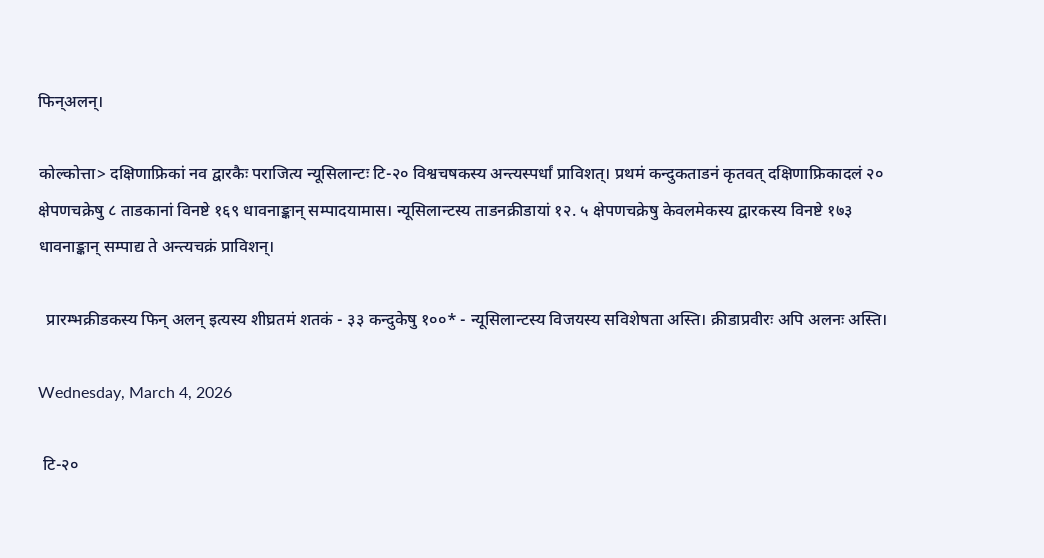फिन्अलन्।

कोल्कोत्ता> दक्षिणाफ्रिकां नव द्वारकैः पराजित्य न्यूसिलान्टः टि-२० विश्वचषकस्य अन्त्यस्पर्धां प्राविशत्। प्रथमं कन्दुकताडनं कृतवत् दक्षिणाफ्रिकादलं २० क्षेपणचक्रेषु ८ ताडकानां विनष्टे १६९ धावनाङ्कान् सम्पादयामास। न्यूसिलान्टस्य ताडनक्रीडायां १२. ५ क्षेपणचक्रेषु केवलमेकस्य द्वारकस्य विनष्टे १७३ धावनाङ्कान् सम्पाद्य ते अन्त्यचक्रं प्राविशन्।

  प्रारम्भक्रीडकस्य फिन् अलन् इत्यस्य शीघ्रतमं शतकं - ३३ कन्दुकेषु १००* - न्यूसिलान्टस्य विजयस्य सविशेषता अस्ति। क्रीडाप्रवीरः अपि अलनः अस्ति।

Wednesday, March 4, 2026

 टि-२०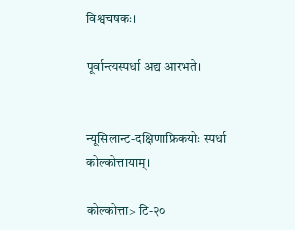विश्वचषकः।

पूर्वान्त्यस्पर्धा अद्य आरभते।


न्यूसिलान्ट-दक्षिणाफ्रिकयोः स्पर्धा कोल्कोत्तायाम्।

कोल्कोत्ता> टि-२०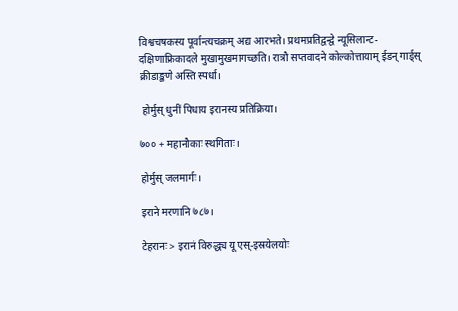विश्वचषकस्य पूर्वान्त्यचक्रम् अद्य आरभते। प्रथमप्रतिद्वन्द्वे न्यूसिलान्ट-दक्षिणाफ्रिकादले मुखामुखमागच्छति। रात्रौ सप्तवादने कोल्कोत्तायाम् ईडन् गार्ड्स् क्रीडाङ्कणे अस्ति स्पर्धा।

 होर्मुस् धुनीं पिधाय इरानस्य प्रतिक्रिया।

७०० + महानौकाः स्थगिताः।

होर्मुस् जलमार्गः।

इराने मरणानि ७८७।

टेहरानः> इरानं विरुद्ध्य यू एस्-इस्रयेलयोः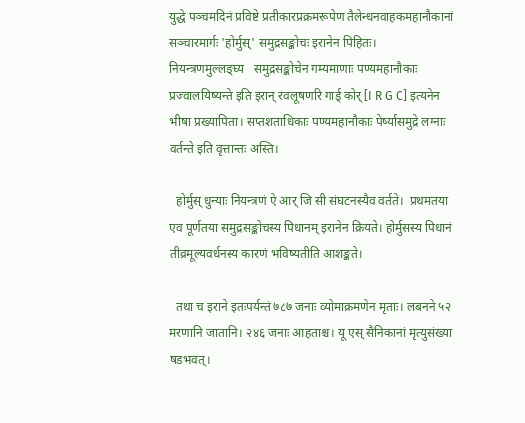युद्धे पञ्चमदिनं प्रविष्टे प्रतीकारप्रक्रमरूपेण तैलेन्धनवाहकमहानौकानां सञ्चारमार्गः 'होर्मुस्' समुद्रसङ्कोचः इरानेन पिहितः। नियन्त्रणमुल्लङ्घ्य   समुद्रसङ्कोचेन गम्यमाणाः पण्यमहानौकाः प्रज्वालयिष्यन्ते इति इरान् रवलूषणरि गार्ड् कोर् [I R G C] इत्यनेन  भीषा प्रख्यापिता। सप्तशताधिकाः पण्यमहानौकाः पेर्ष्यासमुद्रे लग्नाः वर्तन्ते इति वृत्तान्तः अस्ति।

  होर्मुस् धुन्याः नियन्त्रणं ऐ आर् जि सी संघटनस्यैव वर्तते।  प्रथमतया एव पूर्णतया समुद्रसङ्कोचस्य पिधानम् इरानेन क्रियते। होर्मुसस्य पिधानं तीव्रमूल्यवर्धनस्य कारणं भविष्यतीति आशङ्कते।

  तथा च इराने इतःपर्यन्तं ७८७ जनाः व्योमाक्रमणेन मृताः। लबनने ५२ मरणानि जातानि। २४६ जनाः आहताश्च। यू एस् सैनिकानां मृत्युसंख्या षडभवत्।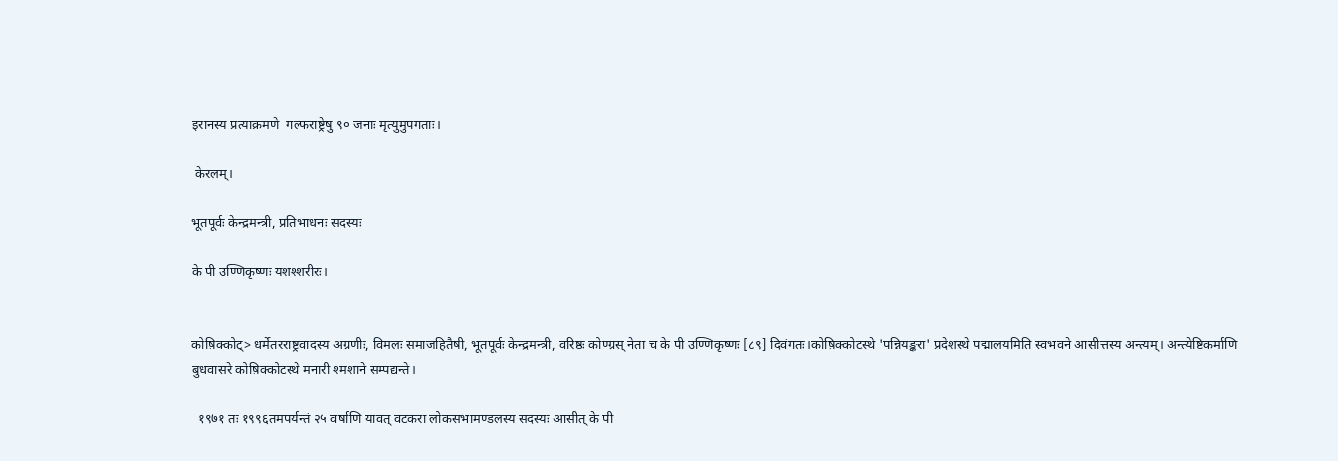इरानस्य प्रत्याक्रमणे  गल्फराष्ट्रेषु ९० जनाः मृत्युमुपगताः।

 केरलम्।

भूतपूर्वः केन्द्रमन्त्री, प्रतिभाधन‌ः सदस्यः

के पी उण्णिकृष्णः यशश्शरीरः।


कोष़िक्कोट्> धर्मेतरराष्ट्रवादस्य अग्रणीः, विमलः समाजहितैषी, भूतपूर्वः केन्द्रमन्त्री, वरिष्ठः कोण्ग्रस् नेता च के पी उण्णिकृष्णः [८९] दिवंगतः।कोष़िक्कोटस्थे 'पन्नियङ्करा' प्रदेशस्थे पद्मालयमिति स्वभवने आसीत्तस्य अन्त्यम्। अन्त्येष्टिकर्माणि बुधवासरे कोष़िक्कोटस्थे मनारी श्मशाने सम्पद्यन्ते।

  १९७१ तः १९९६तमपर्यन्तं २५ वर्षाणि यावत् वटकरा लोकसभामण्डलस्य सदस्यः आसीत् के पी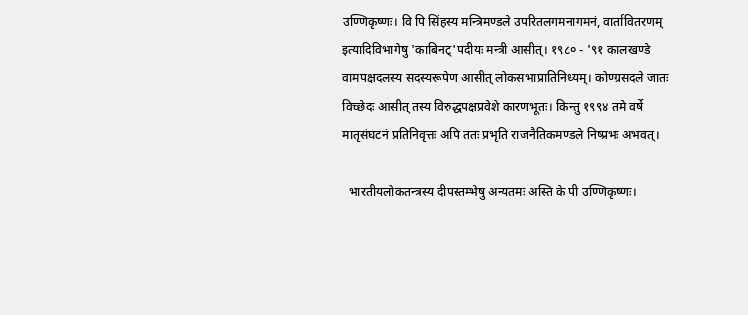उण्णिकृष्णः। वि पि सिंहस्य मन्त्रिमण्डले उपरितलगमनागमनं, वार्तावितरणम् इत्यादिविभागेषु 'काबिनट्'पदीयः मन्त्री आसीत्। १९८० - '९१ कालखण्डे वामपक्षदलस्य सदस्यरूपेण आसीत् लोकसभाप्रातिनिध्यम्। कोण्ग्रसदले जातः विच्छेदः आसीत् तस्य विरुद्धपक्षप्रवेशे कारणभूतः। किन्तु १९९४ तमे वर्षे मातृसंघटनं प्रतिनिवृत्तः अपि ततः प्रभृति राजनैतिकमण्डले निष्प्रभः अभवत्।

  भारतीयलोकतन्त्रस्य दीपस्तम्भेषु अन्यतमः अस्ति के पी उण्णिकृष्णः।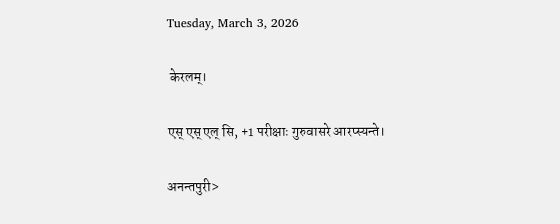Tuesday, March 3, 2026

 केरलम्।

एस् एस् एल् सि, +1 परीक्षाः गुरुवासरे आरप्स्यन्ते।

अनन्तपुरी>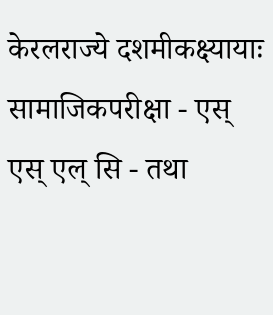केरलराज्ये दशमीकक्ष्यायाः सामाजिकपरीक्षा - एस् एस् एल् सि - तथा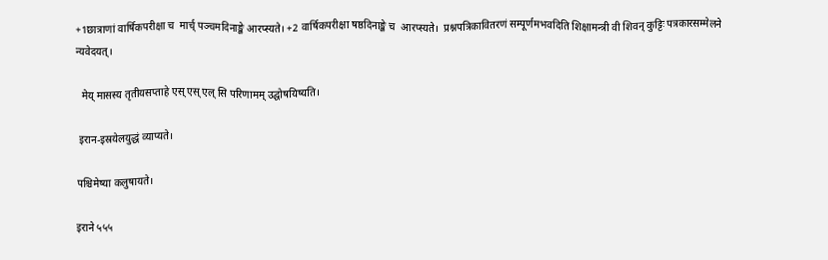+1छात्राणां वार्षिकपरीक्षा च  मार्च् पञ्चमदिनाङ्के आरप्स्यते। +2 वार्षिकपरीक्षा षष्ठदिनाङ्के च  आरप्स्यते।  प्रश्नपत्रिकावितरणं सम्पूर्णमभवदिति शिक्षामन्त्री वी शिवन् कुट्टिः पत्रकारसम्मेलने न्यवेदयत्।

  मेय् मासस्य तृतीयसप्ताहे एस् एस् एल् सि परिणामम् उद्घोषयिष्यति।

 इरान-इस्रयेलयुद्धं व्याप्यते।

पश्चिमेष्या कलुषायते।

इराने ५५५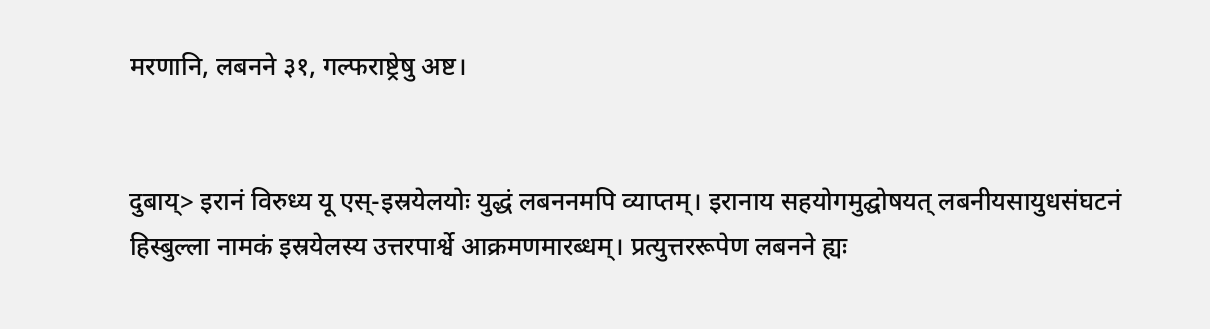मरणानि, लबनने ३१, गल्फराष्ट्रेषु अष्ट।


दुबाय्> इरानं विरुध्य यू एस्-इस्रयेलयोः युद्धं लबननमपि व्याप्तम्। इरानाय सहयोगमुद्घोषयत् लबनीयसायुधसंघटनं हिस्बुल्ला नामकं इस्रयेलस्य उत्तरपार्श्वे आक्रमणमारब्धम्। प्रत्युत्तररूपेण लबनने ह्यः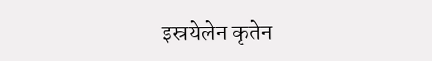इस्रयेलेन कृतेन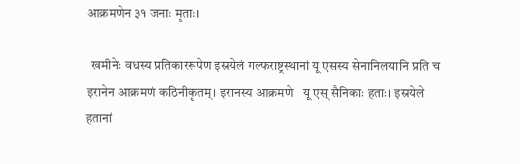आक्रमणेन ३१ जनाः मृताः।

  खमीनेः वधस्य प्रतिकाररूपेण इस्रयेलं गल्फराष्ट्रस्थानां यू एसस्य सेनानिलयानि प्रति च इरानेन आक्रमणं कठिनीकृतम्। इरानस्य आक्रमणे   यू एस् सैनिकाः हताः। इस्रयेले हतानां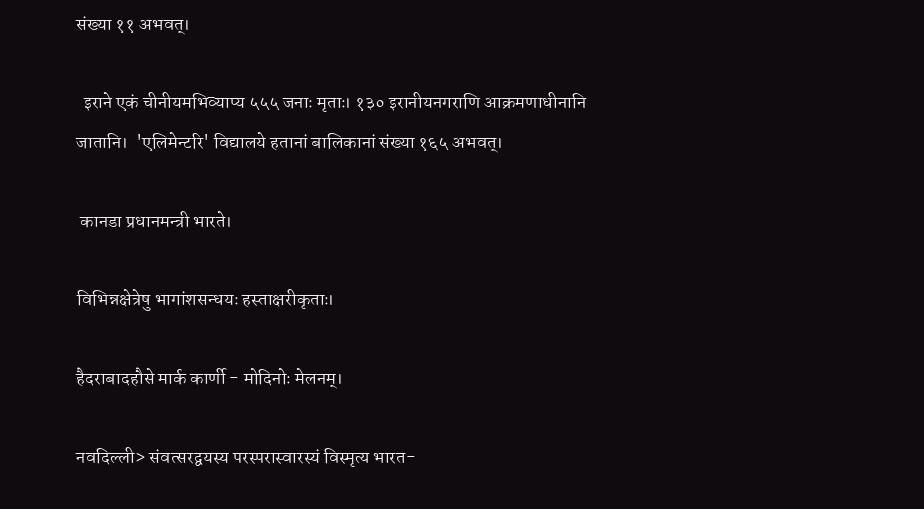संख्या ११ अभवत्।

  इराने एकं चीनीयमभिव्याप्य ५५५ जनाः मृताः। १३० इरानीयनगराणि आक्रमणाधीनानि जातानि।  'एलिमेन्टरि' विद्यालये हतानां बालिकानां संख्या १६५ अभवत्।

 कानडा प्रधानमन्त्री भारते।

विभिन्नक्षेत्रेषु भागांशसन्धयः हस्ताक्षरीकृताः।

हैदराबादहौसे मार्क कार्णी - मोदिनोः मेलनम्।

नवदिल्ली> संवत्सरद्वयस्य परस्परास्वारस्यं विस्मृत्य भारत-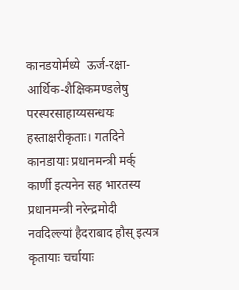कानडयोर्मध्ये  ऊर्ज-रक्षा-आर्थिक-शैक्षिकमण्डलेषु परस्परसाहाय्यसन्धयः हस्ताक्षरीकृताः। गतदिने कानडायाः प्रधानमन्त्री मर्क् कार्णी इत्यनेन सह भारतस्य प्रधानमन्त्री नरेन्द्रमोदी नवदिल्ल्यां हैदराबाद हौस् इत्यत्र कृतायाः चर्चायाः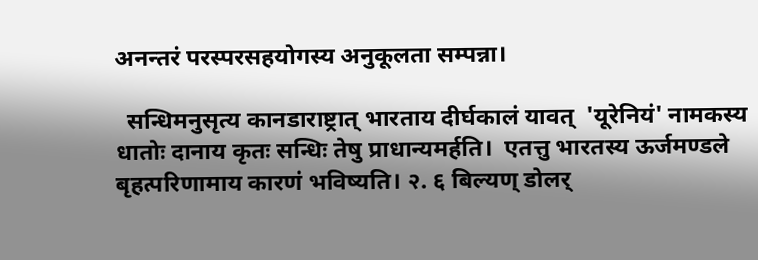अनन्तरं परस्परसहयोगस्य अनुकूलता सम्पन्ना।

  सन्धिमनुसृत्य कानडाराष्ट्रात् भारताय दीर्घकालं यावत्  'यूरेनियं' नामकस्य  धातोः दानाय कृतः सन्धिः तेषु प्राधान्यमर्हति।  एतत्तु भारतस्य ऊर्जमण्डले बृहत्परिणामाय कारणं भविष्यति। २. ६ बिल्यण् डोलर्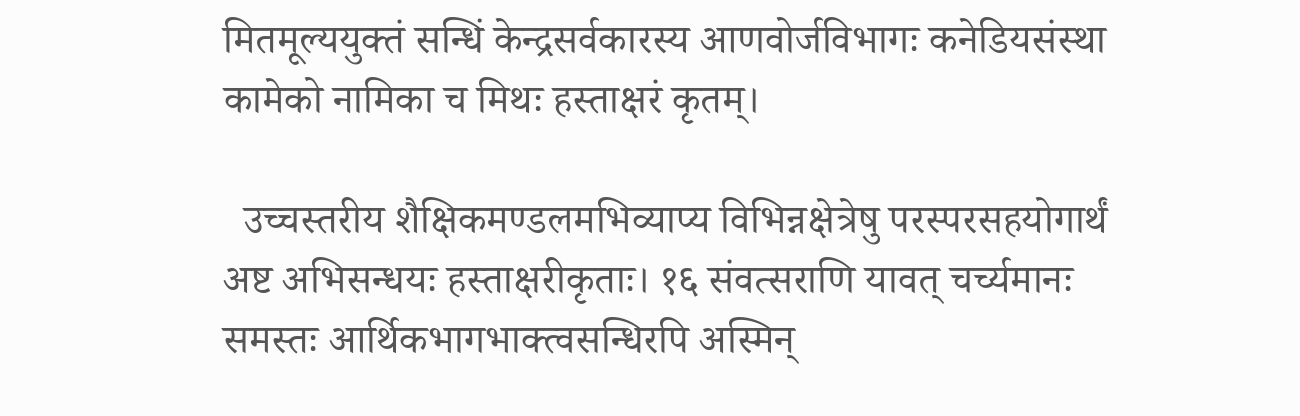मितमूल्ययुक्तं सन्धिं केन्द्रसर्वकारस्य आणवोर्जविभागः कनेडियसंस्था कामेको नामिका च मिथः हस्ताक्षरं कृतम्।

  उच्चस्तरीय शैक्षिकमण्डलमभिव्याप्य विभिन्नक्षेत्रेषु परस्परसहयोगार्थं अष्ट अभिसन्धयः हस्ताक्षरीकृताः। १६ संवत्सराणि यावत् चर्च्यमानः समस्तः आर्थिकभागभाक्त्वसन्धिरपि अस्मिन्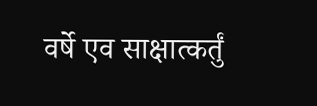वर्षे एव साक्षात्कर्तुं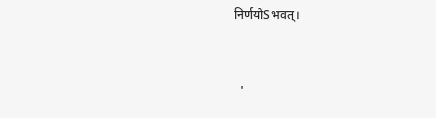निर्णयोSभवत्।


  '